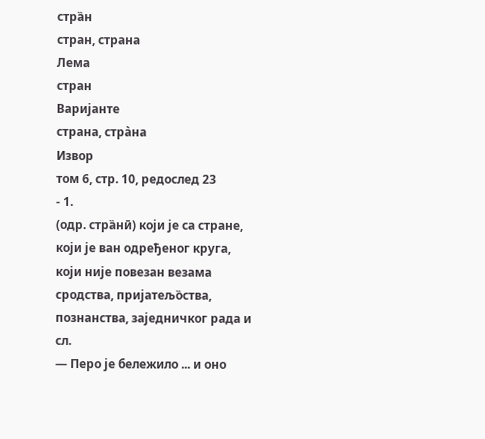стра̏н
стран, страна
Лема
стран
Варијанте
страна, стра̀нa
Извор
том 6, стр. 10, редослед 23
- 1.
(одр. стра̏нӣ) који је са стране, који је ван одређеног круга, који није повезан везама сродства, пријатељо̏ства, познанства, заједничког рада и сл.
— Перо је бележило ... и оно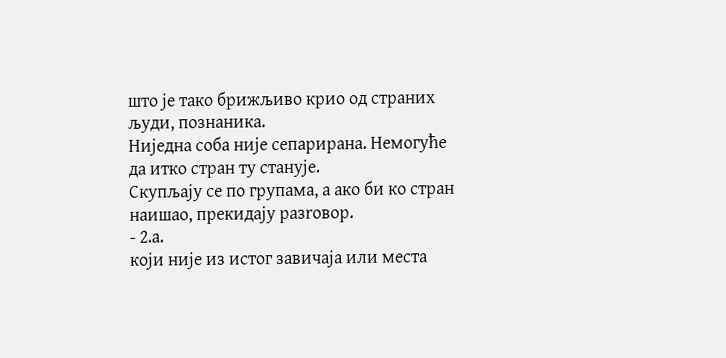што је тако брижљиво крио од страних људи, познаника.
Ниједна соба није сепарирана. Немогуће да итко стран ту станује.
Скупљају се по групама, а ако би ко стран наишао, прекидају разrовор.
- 2.а.
који није из истог завичаја или места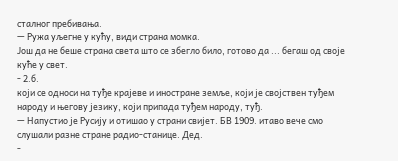сталног пребивања.
— Ружа уљегне у кућу, види страна момка.
Још да не беше страна света што се збегло било, готово да ... бегаш од своје куће у свет.
- 2.б.
који се односи на туђе крајеве и иностране земље, који је својствен туђем народу и његову језику, који припада туђем народу, туђ.
— Напустио је Русију и отишао у страни свијет. БВ 1909. итаво вече смо слушали разне стране радио-станице. Дед.
-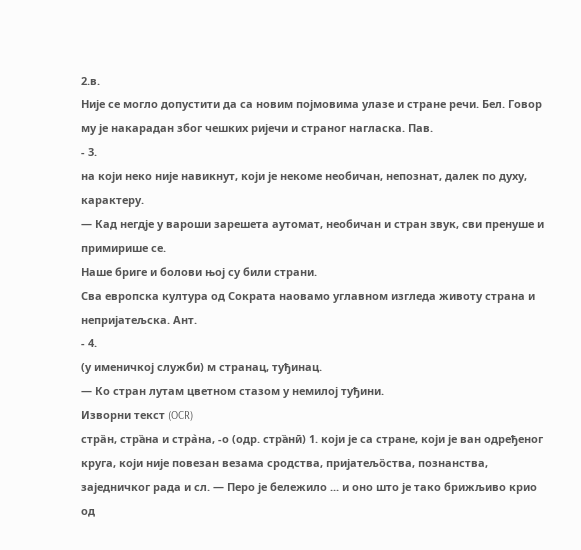2.в.
Није се могло допустити да са новим појмовима улазе и стране речи. Бел. Говор му је накарадан због чешких ријечи и страног нагласка. Пав.
- 3.
на који неко није навикнут, који је некоме необичан, непознат, далек по духу, карактеру.
— Кад негдје у вароши зарешета аутомат, необичан и стран звук, сви пренуше и примирише се.
Наше бриге и болови њој су били страни.
Сва европска култура од Сократа наовамо углавном изгледа животу страна и непријатељска. Ант.
- 4.
(у именичкој служби) м странац, туђинац.
— Ко стран лутам цветном стазом у немилој туђини.
Изворни текст (OCR)
стра̏н, стра̏на и стра̀на, -о (одр. стра̏нӣ) 1. који је са стране, који је ван одређеног круга, који није повезан везама сродства, пријатељо̏ства, познанства, заједничког рада и сл. — Перо је бележило ... и оно што је тако брижљиво крио од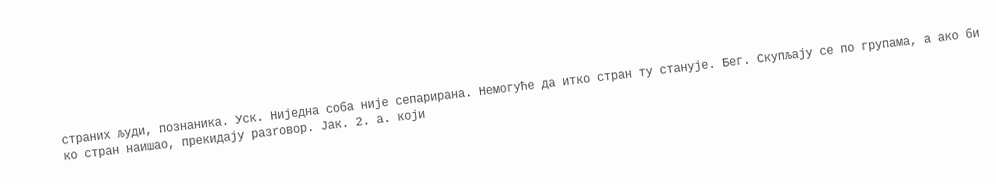страних људи, познаника. Уск. Ниједна соба није сепарирана. Немогуће да итко стран ту станује. Бег. Скупљају се по групама, а ако би ко стран наишао, прекидају разrовор. Јак. 2. а. који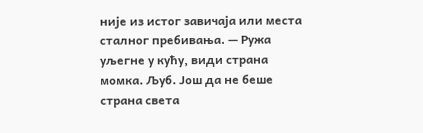није из истог завичаја или места сталног пребивања. — Ружа уљегне у кућу, види страна момка. Љуб. Још да не беше страна света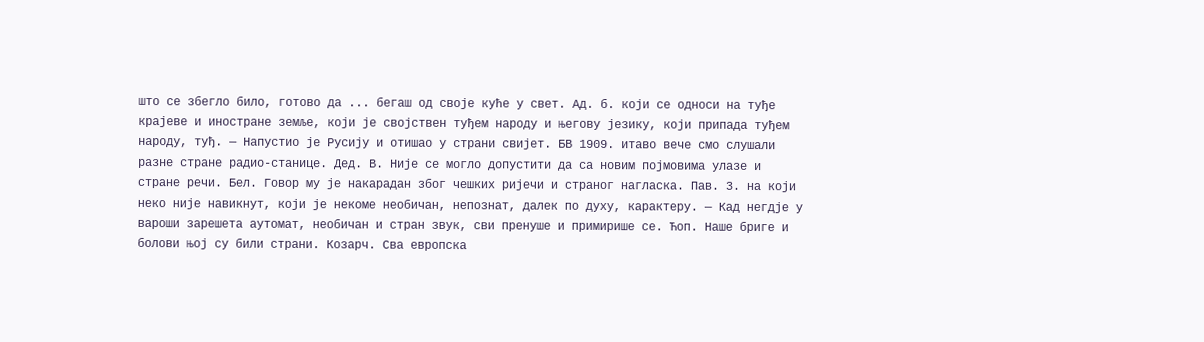што се збегло било, готово да ... бегаш од своје куће у свет. Ад. б. који се односи на туђе крајеве и иностране земље, који је својствен туђем народу и његову језику, који припада туђем народу, туђ. — Напустио је Русију и отишао у страни свијет. БВ 1909. итаво вече смо слушали разне стране радио-станице. Дед. В. Није се могло допустити да са новим појмовима улазе и стране речи. Бел. Говор му је накарадан због чешких ријечи и страног нагласка. Пав. 3. на који неко није навикнут, који је некоме необичан, непознат, далек по духу, карактеру. — Кад негдје у вароши зарешета аутомат, необичан и стран звук, сви пренуше и примирише се. Ћоп. Наше бриге и болови њој су били страни. Козарч. Сва европска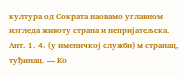култура од Сократа наовамо углавном изгледа животу страна и непријатељска. Ант. 1. 4. (у именичкој служби) м странац, туђинац. — Ко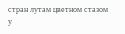стран лутам цветном стазом у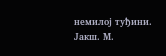немилој туђини. Јакш. М.